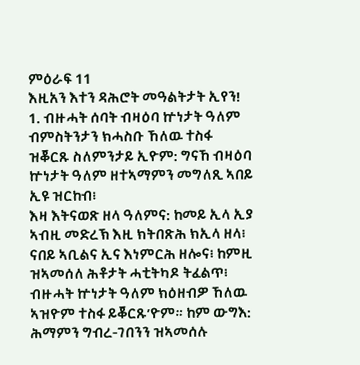ምዕራፍ 11
እዚአን እተን ዳሕሮት መዓልትታት ኢየን!
1. ብዙሓት ሰባት ብዛዕባ ኵነታት ዓለም ብምስትንታን ክሓስቡ ኸለዉ ተስፋ ዝቖርጹ ስለምንታይ ኢዮም: ግናኸ ብዛዕባ ኵነታት ዓለም ዘተኣማምን መግለጺ ኣበይ ኢዩ ዝርከብ፧
እዛ እትናወጽ ዘላ ዓለምና: ከመይ ኢላ ኢያ ኣብዚ መድረኽ እዚ ክትበጽሕ ክኢላ ዘላ፧ ናበይ ኣቢልና ኢና እነምርሕ ዘሎና፧ ከምዚ ዝኣመሰለ ሕቶታት ሓቲትካዶ ትፈልጥ፧ ብዙሓት ኵነታት ዓለም ክዕዘብዎ ኸለዉ ኣዝዮም ተስፋ ይቖርጹ’ዮም። ከም ውግእ: ሕማምን ግብረ-ገበንን ዝኣመሰሉ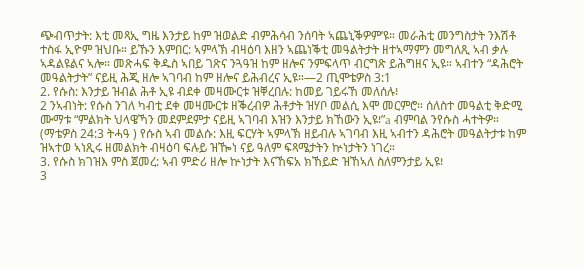ጭብጥታት: እቲ መጻኢ ግዜ እንታይ ከም ዝወልድ ብምሕሳብ ንሰባት ኣጨኒቕዎም’ዩ። መራሕቲ መንግስታት ንእሽቶ ተስፋ ኢዮም ዝህቡ። ይኹን እምበር: ኣምላኽ ብዛዕባ እዘን ኣጨነቕቲ መዓልትታት ዘተኣማምን መግለጺ ኣብ ቃሉ ኣዳልዩልና ኣሎ። መጽሓፍ ቅዱስ ኣበይ ገጽና ንጓዓዝ ከም ዘሎና ንምፍላጥ ብርግጽ ይሕግዘና ኢዩ። ኣብተን “ዳሕሮት መዓልትታት” ናይዚ ሕጂ ዘሎ ኣገባብ ከም ዘሎና ይሕብረና ኢዩ።—2 ጢሞቴዎስ 3:1
2. የሱስ: እንታይ ዝብል ሕቶ ኢዩ ብደቀ መዛሙርቱ ዝቐረበሉ: ከመይ ገይሩኸ መለሰሉ፧
2 ንኣብነት: የሱስ ንገለ ካብቲ ደቀ መዛሙርቱ ዘቕረብዎ ሕቶታት ዝሃቦ መልሲ እሞ መርምሮ። ሰለስተ መዓልቲ ቅድሚ ሙማቱ “ምልክት ህላዌኻን መደምደምታ ናይዚ ኣገባብ እዝን እንታይ ክኸውን ኢዩ፧”a ብምባል ንየሱስ ሓተትዎ። (ማቴዎስ 24:3 ትሓዓ ) የሱስ ኣብ መልሱ: እዚ ፍርሃት ኣምላኽ ዘይብሉ ኣገባብ እዚ ኣብተን ዳሕሮት መዓልትታቱ ከም ዝኣተወ ኣነጺሩ ዘመልክት ብዛዕባ ፍሉይ ዝዀነ ናይ ዓለም ፍጻሜታትን ኵነታትን ነገረ።
3. የሱስ ክገዝእ ምስ ጀመረ: ኣብ ምድሪ ዘሎ ኵነታት እናኸፍአ ክኸይድ ዝኸኣለ ስለምንታይ ኢዩ፧
3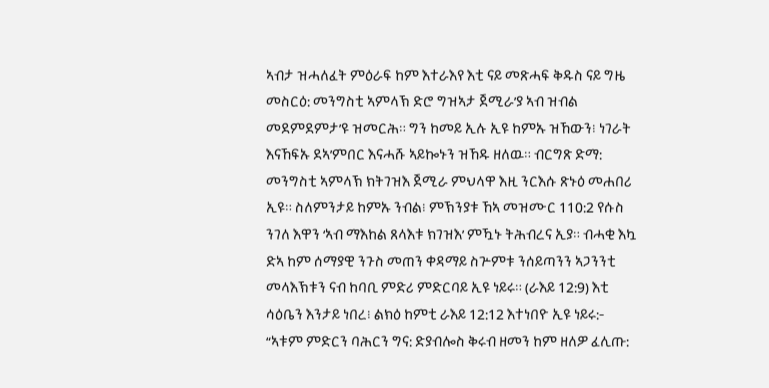ኣብታ ዝሓለፈት ምዕራፍ ከም እተራእየ እቲ ናይ መጽሓፍ ቅዱስ ናይ ግዜ መስርዕ: መንግስቲ ኣምላኽ ድሮ ግዝኣታ ጀሚራ’ያ ኣብ ዝብል መደምደምታ’ዩ ዝመርሕ። ግን ከመይ ኢሉ ኢዩ ከምኡ ዝኸውን፧ ነገራት እናኸፍኡ ደኣ’ምበር እናሓሹ ኣይኰኑን ዝኸዱ ዘለዉ። ብርግጽ ድማ: መንግስቲ ኣምላኽ ክትገዝእ ጀሚራ ምህላዋ እዚ ንርእሱ ጽኑዕ መሐበሪ ኢዩ። ስለምንታይ ከምኡ ንብል፧ ምኽንያቱ ኸኣ መዝሙር 110:2 የሱስ ንገለ እዋን ‘ኣብ ማእከል ጸላእቱ ክገዝእ’ ምዃኑ ትሕብረና ኢያ። ብሓቂ እኳ ድኣ ከም ሰማያዊ ንጉስ መጠን ቀዳማይ ስጕምቱ ንሰይጣንን ኣጋንንቲ መላእኽቱን ናብ ከባቢ ምድሪ ምድርባይ ኢዩ ነይሩ። (ራእይ 12:9) እቲ ሳዕቤን እንታይ ነበረ፧ ልክዕ ከምቲ ራእይ 12:12 እተነበዮ ኢዩ ነይሩ:- “ኣቱም ምድርን ባሕርን ግና: ድያብሎስ ቅሩብ ዘመን ከም ዘለዎ ፈሊጡ: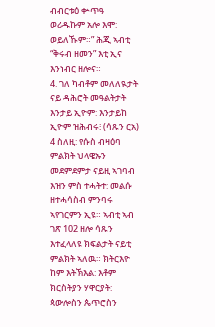ብብርቱዕ ቍጥዓ ወሪዱኩም አሎ እሞ: ወይለኹም።” ሕጂ ኣብቲ “ቅሩብ ዘመን” እቲ ኢና እንነብር ዘሎና።
4. ገለ ካብቶም መለለዪታት ናይ ዳሕሮት መዓልትታት እንታይ ኢዮም: እንታይከ ኢዮም ዝሕብሩ፧ (ሳጹን ርአ)
4 ስለዚ: የሱስ ብዛዕባ ምልክት ህላዌኡን መደምደምታ ናይዚ ኣገባብ እዝን ምስ ተሓትተ: መልሱ ዘተሓሳስብ ምንባሩ ኣየገርምን ኢዩ። ኣብቲ ኣብ ገጽ 102 ዘሎ ሳጹን እተፈላለዩ ክፍልታት ናይቲ ምልክት ኣለዉ። ክትርእዮ ከም እትኽእል: እቶም ክርስትያን ሃዋርያት: ጳውሎስን ጴጥሮስን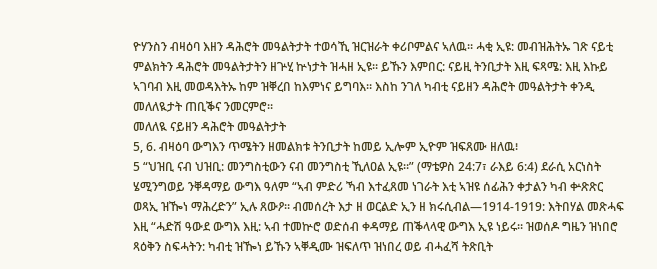ዮሃንስን ብዛዕባ እዘን ዳሕሮት መዓልትታት ተወሳኺ ዝርዝራት ቀሪቦምልና ኣለዉ። ሓቂ ኢዩ: መብዝሕትኡ ገጽ ናይቲ ምልክትን ዳሕሮት መዓልትታትን ዘጕሂ ኵነታት ዝሓዘ ኢዩ። ይኹን እምበር: ናይዚ ትንቢታት እዚ ፍጻሜ: እዚ እኩይ ኣገባብ እዚ መወዳእትኡ ከም ዝቐረበ ከእምነና ይግባእ። እስከ ንገለ ካብቲ ናይዘን ዳሕሮት መዓልትታት ቀንዲ መለለዪታት ጠቢቕና ንመርምሮ።
መለለዪ ናይዘን ዳሕሮት መዓልትታት
5, 6. ብዛዕባ ውግእን ጥሜትን ዘመልክቱ ትንቢታት ከመይ ኢሎም ኢዮም ዝፍጸሙ ዘለዉ፧
5 “ህዝቢ ናብ ህዝቢ: መንግስቲውን ናብ መንግስቲ ኺለዐል ኢዩ።” (ማቴዎስ 24:7፣ ራእይ 6:4) ደራሲ አርነስት ሄሚንግወይ ንቐዳማይ ውግእ ዓለም “ኣብ ምድሪ ኻብ እተፈጸመ ነገራት እቲ ኣዝዩ ሰፊሕን ቀታልን ካብ ቍጽጽር ወጻኢ ዝዀነ ማሕረድን” ኢሉ ጸውዖ። ብመሰረት እታ ዘ ወርልድ ኢን ዘ ክሩሲብል—1914-1919: እትበሃል መጽሓፍ እዚ “ሓድሽ ዓውደ ውግእ እዚ: ኣብ ተመኵሮ ወድሰብ ቀዳማይ ጠቕላላዊ ውግእ ኢዩ ነይሩ። ዝወሰዶ ግዜን ዝነበሮ ጻዕቅን ስፍሓትን: ካብቲ ዝዀነ ይኹን ኣቐዲሙ ዝፍለጥ ዝነበረ ወይ ብሓፈሻ ትጽቢት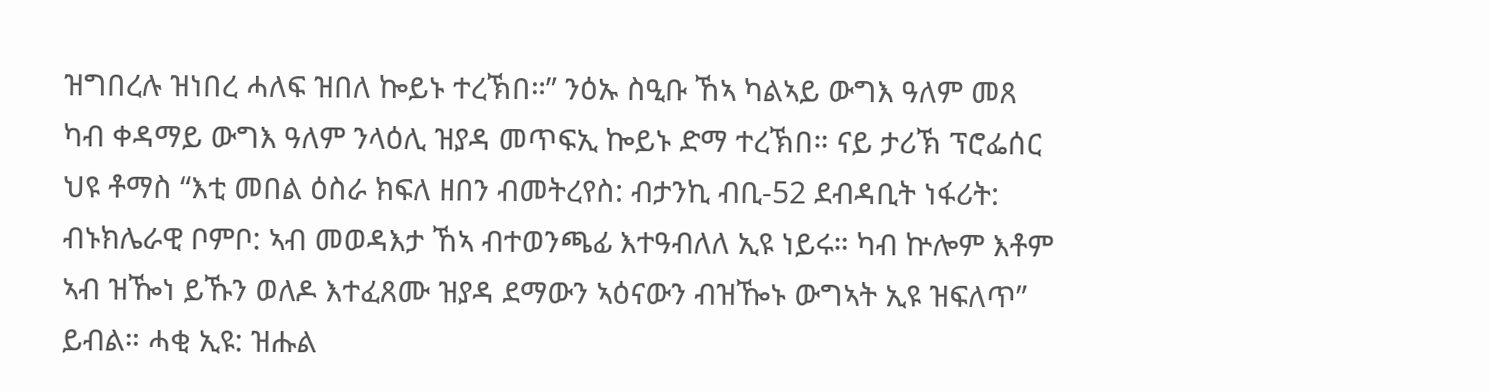ዝግበረሉ ዝነበረ ሓለፍ ዝበለ ኰይኑ ተረኽበ።” ንዕኡ ስዒቡ ኸኣ ካልኣይ ውግእ ዓለም መጸ ካብ ቀዳማይ ውግእ ዓለም ንላዕሊ ዝያዳ መጥፍኢ ኰይኑ ድማ ተረኽበ። ናይ ታሪኽ ፕሮፌሰር ህዩ ቶማስ “እቲ መበል ዕስራ ክፍለ ዘበን ብመትረየስ: ብታንኪ ብቢ-52 ደብዳቢት ነፋሪት: ብኑክሌራዊ ቦምቦ: ኣብ መወዳእታ ኸኣ ብተወንጫፊ እተዓብለለ ኢዩ ነይሩ። ካብ ኵሎም እቶም ኣብ ዝዀነ ይኹን ወለዶ እተፈጸሙ ዝያዳ ደማውን ኣዕናውን ብዝዀኑ ውግኣት ኢዩ ዝፍለጥ” ይብል። ሓቂ ኢዩ: ዝሑል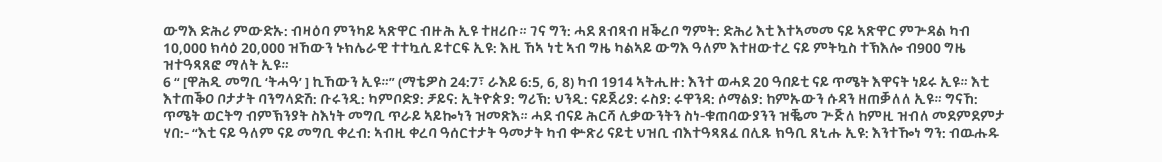ውግእ ድሕሪ ምውድኡ: ብዛዕባ ምንካይ ኣጽዋር ብዙሕ ኢዩ ተዘሪቡ። ገና ግን: ሓደ ጸብጻብ ዘቕረቦ ግምት: ድሕሪ እቲ እተኣመመ ናይ ኣጽዋር ምጕዳል ካብ 10,000 ክሳዕ 20,000 ዝኸውን ኑክሌራዊ ተተኳሲ ይተርፍ ኢዩ: እዚ ኸኣ ነቲ ኣብ ግዜ ካልኣይ ውግእ ዓለም እተዘውተረ ናይ ምትኳስ ተኽእሎ ብ900 ግዜ ዝተዓጻጸፎ ማለት ኢዩ።
6 “ [ዋሕዲ መግቢ ‘ትሓዓ’ ] ኪኸውን ኢዩ።” (ማቴዎስ 24:7፣ ራእይ 6:5, 6, 8) ካብ 1914 ኣትሒዙ: እንተ ወሓደ 20 ዓበይቲ ናይ ጥሜት እዋናት ነይሩ ኢዩ። እቲ እተጠቕዐ ቦታታት ባንግላድሽ: ቡሩንዲ: ካምቦድያ: ቻይና: ኢትዮጵያ: ግሪኽ: ህንዲ: ናይጀሪያ: ሩስያ: ሩዋንዳ: ሶማልያ: ከምኡውን ሱዳን ዘጠቓለለ ኢዩ። ግናኸ: ጥሜት ወርትግ ብምኽንያት ስእነት መግቢ ጥራይ ኣይኰነን ዝመጽእ። ሓደ ብናይ ሕርሻ ሊቃውንትን ስነ-ቁጠባውያንን ዝቘመ ጕጅለ ከምዚ ዝብለ መደምደምታ ሃበ:- “እቲ ናይ ዓለም ናይ መግቢ ቀረብ: ኣብዚ ቀረባ ዓሰርተታት ዓመታት ካብ ቍጽሪ ናይቲ ህዝቢ ብእተዓጻጸፈ በሊጹ ክዓቢ ጸኒሑ ኢዩ: እንተዀነ ግን: ብዉሑዱ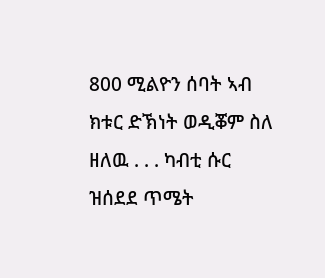800 ሚልዮን ሰባት ኣብ ክቱር ድኽነት ወዲቖም ስለ ዘለዉ . . . ካብቲ ሱር ዝሰደደ ጥሜት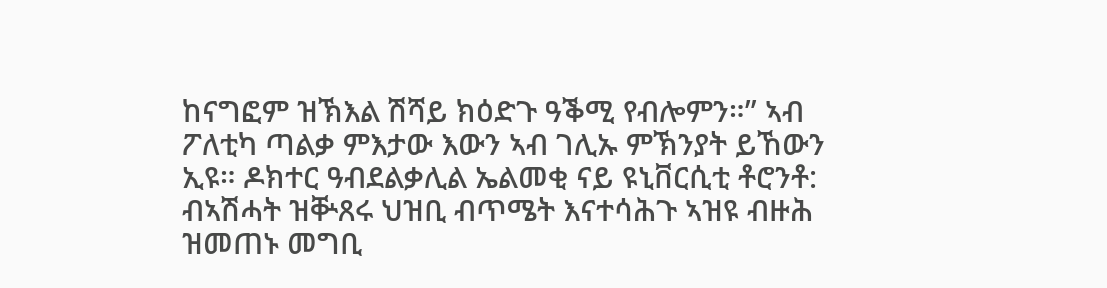ከናግፎም ዝኽእል ሽሻይ ክዕድጉ ዓቕሚ የብሎምን።” ኣብ ፖለቲካ ጣልቃ ምእታው እውን ኣብ ገሊኡ ምኽንያት ይኸውን ኢዩ። ዶክተር ዓብደልቃሊል ኤልመቂ ናይ ዩኒቨርሲቲ ቶሮንቶ: ብኣሽሓት ዝቝጸሩ ህዝቢ ብጥሜት እናተሳሕጉ ኣዝዩ ብዙሕ ዝመጠኑ መግቢ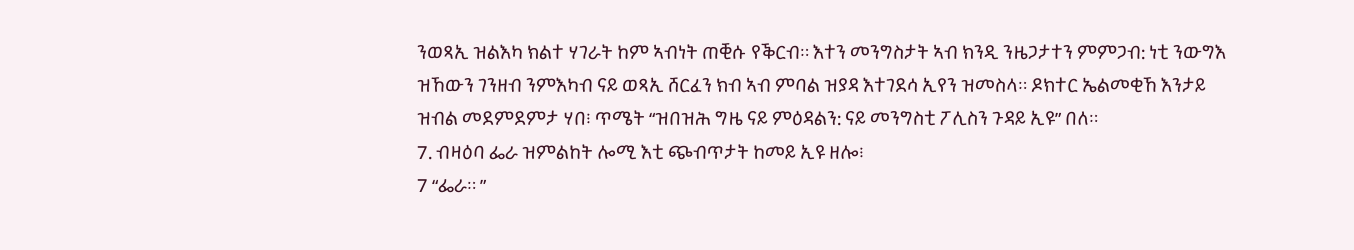ንወጻኢ ዝልእካ ክልተ ሃገራት ከም ኣብነት ጠቒሱ የቕርብ። እተን መንግስታት ኣብ ክንዲ ንዜጋታተን ምምጋብ: ነቲ ንውግእ ዝኸውን ገንዘብ ንምእካብ ናይ ወጻኢ ሸርፈን ክብ ኣብ ምባል ዝያዳ እተገደሳ ኢየን ዝመስላ። ዶክተር ኤልመቂኸ እንታይ ዝብል መደምደምታ ሃበ፧ ጥሜት “ዝበዝሕ ግዜ ናይ ምዕዳልን: ናይ መንግስቲ ፖሊስን ጉዳይ ኢዩ” በለ።
7. ብዛዕባ ፌራ ዝምልከት ሎሚ እቲ ጭብጥታት ከመይ ኢዩ ዘሎ፧
7 “ፌራ። ”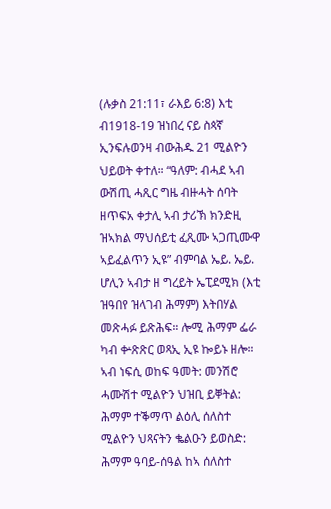(ሉቃስ 21:11፣ ራእይ 6:8) እቲ ብ1918-19 ዝነበረ ናይ ስጳኛ ኢንፍሉወንዛ ብውሕዱ 21 ሚልዮን ህይወት ቀተለ። “ዓለም: ብሓደ ኣብ ውሽጢ ሓጺር ግዜ ብዙሓት ሰባት ዘጥፍአ ቀታሊ ኣብ ታሪኽ ክንድዚ ዝኣክል ማህሰይቲ ፈጺሙ ኣጋጢሙዋ ኣይፈልጥን ኢዩ” ብምባል ኤይ. ኤይ. ሆሊን ኣብታ ዘ ግረይት ኤፒደሚክ (እቲ ዝዓበየ ዝላገብ ሕማም) እትበሃል መጽሓፉ ይጽሕፍ። ሎሚ ሕማም ፌራ ካብ ቍጽጽር ወጻኢ ኢዩ ኰይኑ ዘሎ። ኣብ ነፍሲ ወከፍ ዓመት: መንሽሮ ሓሙሽተ ሚልዮን ህዝቢ ይቐትል: ሕማም ተቕማጥ ልዕሊ ሰለስተ ሚልዮን ህጻናትን ቈልዑን ይወስድ: ሕማም ዓባይ-ሰዓል ከኣ ሰለስተ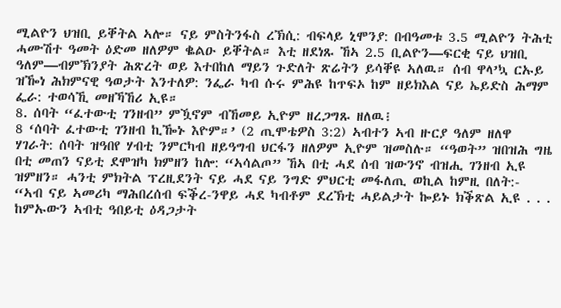ሚልዮን ህዝቢ ይቐትል ኣሎ። ናይ ምስትንፋስ ረኽሲ: ብፍላይ ኒሞንያ: በብዓመቱ 3.5 ሚልዮን ትሕቲ ሓሙሽተ ዓመት ዕድመ ዘለዎም ቈልዑ ይቐትል። እቲ ዘደነጹ ኸኣ 2.5 ቢልዮን—ፍርቂ ናይ ህዝቢ ዓለም—ብምኽንያት ሕጽረት ወይ እተበከለ ማይን ጉድለት ጽሬትን ይሳቐዩ ኣለዉ። ሰብ ዋላ’ኳ ርኡይ ዝዀነ ሕክምናዊ ዓወታት እንተለዎ: ንፌራ ካብ ሱሩ ምሕዩ ከጥፍኦ ከም ዘይክእል ናይ ኤይድስ ሕማም ፌራ: ተወሳኺ መዘኻኸሪ ኢዩ።
8. ሰባት “ፈተውቲ ገንዘብ” ምዃኖም ብኸመይ ኢዮም ዘረጋግጹ ዘለዉ፧
8 ‘ሰባት ፈተውቲ ገንዘብ ኪዀኑ እዮም።’ (2 ጢሞቴዎስ 3:2) ኣብተን ኣብ ዙርያ ዓለም ዘለዋ ሃገራት: ሰባት ዝዓበየ ሃብቲ ንምርካብ ዘይዓግብ ህርፋን ዘለዎም ኢዮም ዝመስሉ። “ዓወት” ዝበዝሕ ግዜ በቲ መጠን ናይቲ ደሞዝካ ክምዘን ከሎ: “ኣሳልጦ” ኸኣ በቲ ሓደ ሰብ ዝውንኖ ብዝሒ ገንዘብ ኢዩ ዝምዘን። ሓንቲ ምክትል ፕረዚደንት ናይ ሓደ ናይ ንግድ ምህርቲ መፋለጢ ወኪል ከምዚ በለት:- “ኣብ ናይ ኣመሪካ ማሕበረሰብ ፍቕረ-ንዋይ ሓደ ካብቶም ደረኽቲ ሓይልታት ኰይኑ ክቕጽል ኢዩ . . . ከምኡውን ኣብቲ ዓበይቲ ዕዳጋታት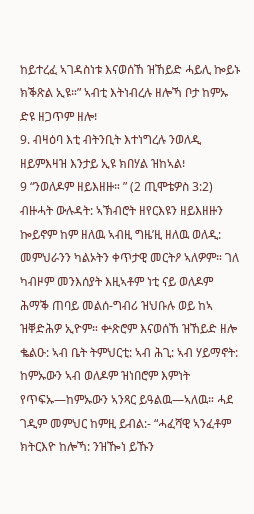ከይተረፈ ኣገዳስነቱ እናወሰኸ ዝኸይድ ሓይሊ ኰይኑ ክቕጽል ኢዩ።” ኣብቲ እትነብረሉ ዘሎኻ ቦታ ከምኡ ድዩ ዘጋጥም ዘሎ፧
9. ብዛዕባ እቲ ብትንቢት እተነግረሉ ንወለዲ ዘይምእዛዝ እንታይ ኢዩ ክበሃል ዝከኣል፧
9 “ንወለዶም ዘይእዘዙ። ” (2 ጢሞቴዎስ 3:2) ብዙሓት ውሉዳት: ኣኽብሮት ዘየርእዩን ዘይእዘዙን ኰይኖም ከም ዘለዉ ኣብዚ ግዜ’ዚ ዘለዉ ወለዲ: መምህራንን ካልኦትን ቀጥታዊ መርትዖ ኣለዎም። ገለ ካብዞም መንእሰያት እዚኣቶም ነቲ ናይ ወለዶም ሕማቕ ጠባይ መልሰ-ግብሪ ዝህቡሉ ወይ ከኣ ዝቐድሕዎ ኢዮም። ቍጽሮም እናወሰኸ ዝኸይድ ዘሎ ቈልዑ: ኣብ ቤት ትምህርቲ: ኣብ ሕጊ: ኣብ ሃይማኖት: ከምኡውን ኣብ ወለዶም ዝነበሮም እምነት የጥፍኡ—ከምኡውን ኣንጻር ይዓልዉ—ኣለዉ። ሓደ ገዲም መምህር ከምዚ ይብል:- “ሓፈሻዊ ኣንፈቶም ክትርእዮ ከሎኻ: ንዝዀነ ይኹን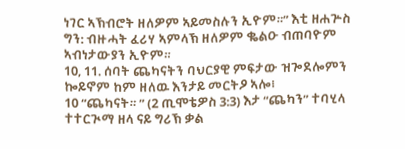ነገር ኣኽብሮት ዘለዎም ኣይመስሉን ኢዮም።” እቲ ዘሐጕስ ግን: ብዙሓት ፈሪሃ ኣምላኽ ዘለዎም ቈልዑ ብጠባዮም ኣብነታውያን ኢዮም።
10, 11. ሰባት ጨካናትን ባህርያዊ ምፍታው ዝጐደሎምን ኰይኖም ከም ዘለዉ እንታይ መርትዖ ኣሎ፧
10 “ጨካናት። ” (2 ጢሞቴዎስ 3:3) እታ “ጨካን” ተባሂላ ተተርጒማ ዘላ ናይ ግሪኽ ቃል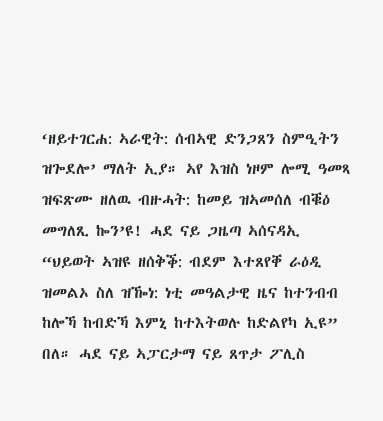‘ዘይተገርሐ: ኣራዊት: ሰብኣዊ ድንጋጸን ስምዒትን ዝጐደሎ’ ማለት ኢያ። ኣየ እዝስ ነዞም ሎሚ ዓመጻ ዝፍጽሙ ዘለዉ ብዙሓት: ከመይ ዝኣመሰለ ብቑዕ መግለጺ ኰን’ዩ! ሓደ ናይ ጋዜጣ ኣሰናዳኢ “ህይወት ኣዝዩ ዘሰቅቕ: ብደም እተጸየቐ ራዕዲ ዝመልኦ ስለ ዝዀነ: ነቲ መዓልታዊ ዜና ከተንብብ ከሎኻ ከብድኻ እምኒ ከተእትወሉ ከድልየካ ኢዩ” በለ። ሓደ ናይ ኣፓርታማ ናይ ጸጥታ ፖሊስ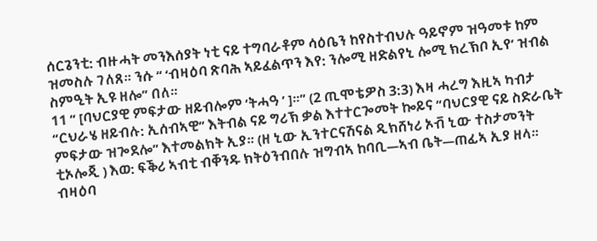ሰርጌንቲ: ብዙሓት መንእሰያት ነቲ ናይ ተግባራቶም ሳዕቤን ከየስተብህሉ ዓይኖም ዝዓመቱ ከም ዝመስሉ ገለጸ። ንሱ “ ‘ብዛዕባ ጽባሕ ኣይፈልጥን እየ: ንሎሚ ዘድልየኒ ሎሚ ክረኽቦ ኢየ’ ዝብል ስምዒት ኢዩ ዘሎ” በለ።
11 “ [ባህርያዊ ምፍታው ዘይብሎም ‘ትሓዓ ’ ]።” (2 ጢሞቴዎስ 3:3) እዛ ሓረግ እዚኣ ካብታ “ርህራሄ ዘይብሉ: ኢሰብኣዊ” እትብል ናይ ግሪኽ ቃል እተተርጐመት ኰይና “ባህርያዊ ናይ ስድራቤት ምፍታው ዝጐደሎ” እተመልክት ኢያ። (ዘ ኒው ኢንተርናሽናል ዲክሸነሪ ኦቭ ኒው ተስታመንት ቲኦሎጂ ) እወ: ፍቕሪ ኣብቲ ብቐንዱ ክትዕንብበሉ ዝግብኣ ከባቢ—ኣብ ቤት—ጠፊኣ ኢያ ዘላ። ብዛዕባ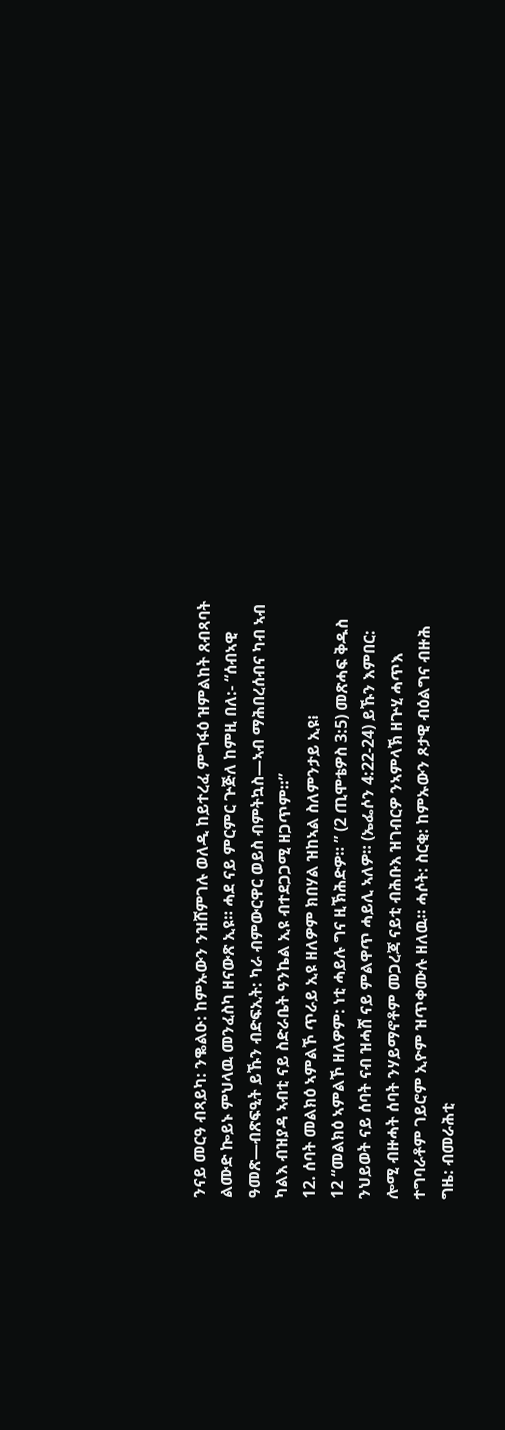ንናይ መርዓ ብጻይካ: ንቈልዑ: ከምኡውን ንዝሸምገሉ ወለዲ ከይተረፈ ምግፋዕ ዝምልከት ጸብጻባት ልሙድ ኰይኑ ምህላዉ መንፈስካ ዘናውጽ ኢዩ። ሓደ ናይ ምርምር ጕጅለ ከምዚ በለ:- “ሰብኣዊ ዓመጽ—ብጽፍዒት ይኹን ብድፍኢት: ካራ ብምውርዋር ወይስ ብምትኳስ—ኣብ ማሕበረሰብና ካብ ኣብ ካልእ ብዝያዳ ኣብቲ ናይ ስድራቤት ዓንኬል ኢዩ ብተደጋጋሚ ዘጋጥም።”
12. ሰባት መልክዕ ኣምልኾ ጥራይ ኢዩ ዘለዎም ክበሃል ዝከኣል ስለምንታይ ኢዩ፧
12 “መልክዕ ኣምልኾ ዘለዎም: ነቲ ሓይሉ ግና ዚኽሕድዎ። ” (2 ጢሞቴዎስ 3:5) መጽሓፍ ቅዱስ ንህይወት ናይ ሰባት ናብ ዝሓሸ ናይ ምልዋጥ ሓይሊ ኣለዎ። (ኤፌሶን 4:22-24) ይኹን እምበር: ሎሚ ብዙሓት ሰባት ንሃይማኖቶም መጋረጃ ናይቲ ብሕቡእ ዝገብርዎ ንኣምላኽ ዘጕሂ ሓጥእ ተግባራቶም ገይሮም ኢዮም ዝጥቀሙሉ ዘለዉ። ሓሶት: ስርቂ: ከምኡውን ጾታዊ ብዕልግና ብዙሕ ግዜ: ብመራሕቲ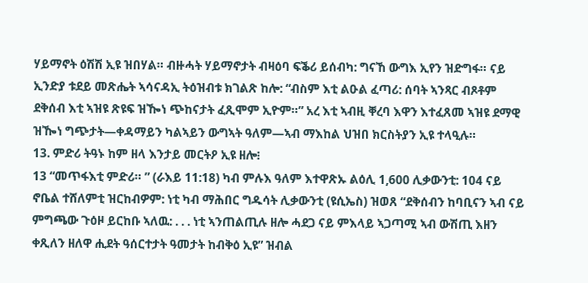ሃይማኖት ዕሽሽ ኢዩ ዝበሃል። ብዙሓት ሃይማኖታት ብዛዕባ ፍቕሪ ይሰብካ: ግናኸ ውግእ ኢየን ዝድግፋ። ናይ ኢንድያ ቱደይ መጽሔት ኣሳናዳኢ ትዕዝብቱ ክገልጽ ከሎ: “ብስም እቲ ልዑል ፈጣሪ: ሰባት ኣንጻር ብጾቶም ደቅሰብ እቲ ኣዝዩ ጽዩፍ ዝዀነ ጭከናታት ፈጺሞም ኢዮም።” አረ እቲ ኣብዚ ቐረባ እዋን እተፈጸመ ኣዝዩ ደማዊ ዝዀነ ግጭታት—ቀዳማይን ካልኣይን ውግኣት ዓለም—ኣብ ማእከል ህዝበ ክርስትያን ኢዩ ተላዒሉ።
13. ምድሪ ትዓኑ ከም ዘላ እንታይ መርትዖ ኢዩ ዘሎ፧
13 “መጥፋእቲ ምድሪ። ” (ራእይ 11:18) ካብ ምሉእ ዓለም እተዋጽኡ ልዕሊ 1,600 ሊቃውንቲ: 104 ናይ ኖቤል ተሸለምቲ ዝርከብዎም: ነቲ ካብ ማሕበር ግዱሳት ሊቃውንቲ (ዩሲኤስ) ዝወጸ “ደቅሰብን ከባቢናን ኣብ ናይ ምግጫው ጉዕዞ ይርከቡ ኣለዉ: . . . ነቲ ኣንጠልጢሉ ዘሎ ሓደጋ ናይ ምእላይ ኣጋጣሚ ኣብ ውሽጢ እዘን ቀጺለን ዘለዋ ሒደት ዓሰርተታት ዓመታት ከብቅዕ ኢዩ” ዝብል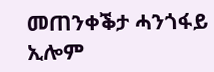መጠንቀቕታ ሓንጎፋይ ኢሎም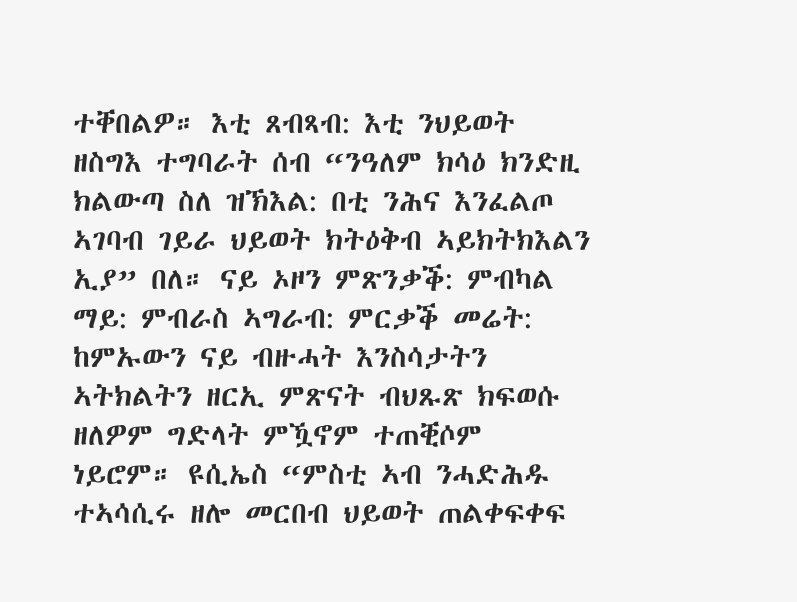ተቐበልዎ። እቲ ጸብጻብ: እቲ ንህይወት ዘስግእ ተግባራት ሰብ “ንዓለም ክሳዕ ክንድዚ ክልውጣ ስለ ዝኽእል: በቲ ንሕና እንፈልጦ ኣገባብ ገይራ ህይወት ክትዕቅብ ኣይክትክእልን ኢያ” በለ። ናይ ኦዞን ምጽንቃቕ: ምብካል ማይ: ምብራስ ኣግራብ: ምርቃቕ መሬት: ከምኡውን ናይ ብዙሓት እንስሳታትን ኣትክልትን ዘርኢ ምጽናት ብህጹጽ ክፍወሱ ዘለዎም ግድላት ምዃኖም ተጠቒሶም ነይሮም። ዩሲኤስ “ምስቲ ኣብ ንሓድሕዱ ተኣሳሲሩ ዘሎ መርበብ ህይወት ጠልቀፍቀፍ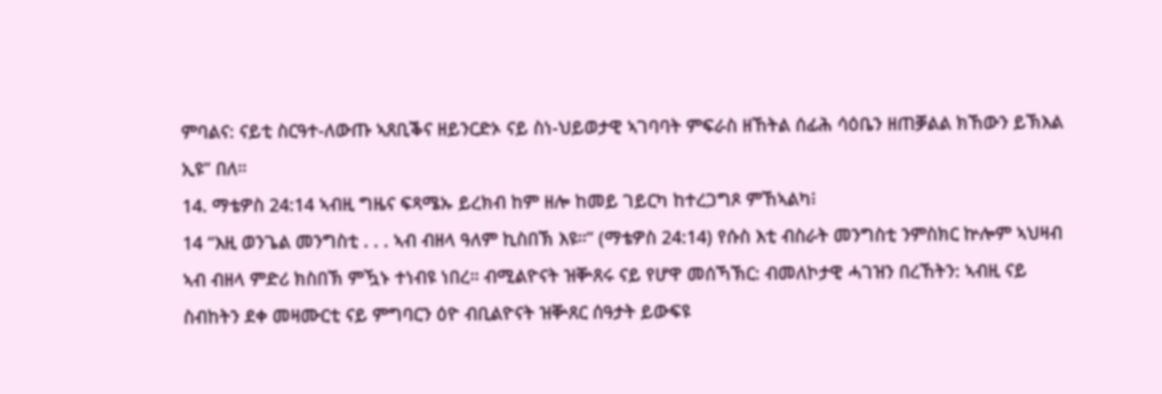ምባልና: ናይቲ ስርዓተ-ለውጡ ኣጸቢቕና ዘይንርድኦ ናይ ስነ-ህይወታዊ ኣገባባት ምፍራስ ዘኸትል ሰፊሕ ሳዕቤን ዘጠቓልል ክኸውን ይኽእል ኢዩ” በለ።
14. ማቴዎስ 24:14 ኣብዚ ግዜና ፍጻሜኡ ይረክብ ከም ዘሎ ከመይ ገይርካ ከተረጋግጾ ምኸኣልካ፧
14 “እዚ ወንጌል መንግስቲ . . . ኣብ ብዘላ ዓለም ኪስበኽ እዩ።” (ማቴዎስ 24:14) የሱስ እቲ ብስራት መንግስቲ ንምስክር ኵሎም ኣህዛብ ኣብ ብዘላ ምድሪ ክስበኽ ምዃኑ ተነብዩ ነበረ። ብሚልዮናት ዝቝጸሩ ናይ የሆዋ መሰኻኽር: ብመለኮታዊ ሓገዝን በረኸትን: ኣብዚ ናይ ስብከትን ደቀ መዛሙርቲ ናይ ምግባርን ዕዮ ብቢልዮናት ዝቝጸር ሰዓታት ይውፍዩ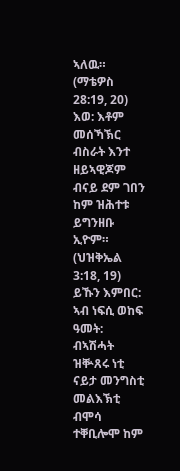ኣለዉ። (ማቴዎስ 28:19, 20) እወ: እቶም መሰኻኽር ብስራት እንተ ዘይኣዊጆም ብናይ ደም ገበን ከም ዝሕተቱ ይግንዘቡ ኢዮም። (ህዝቅኤል 3:18, 19) ይኹን እምበር: ኣብ ነፍሲ ወከፍ ዓመት: ብኣሽሓት ዝቝጸሩ ነቲ ናይታ መንግስቲ መልእኽቲ ብሞሳ ተቐቢሎሞ ከም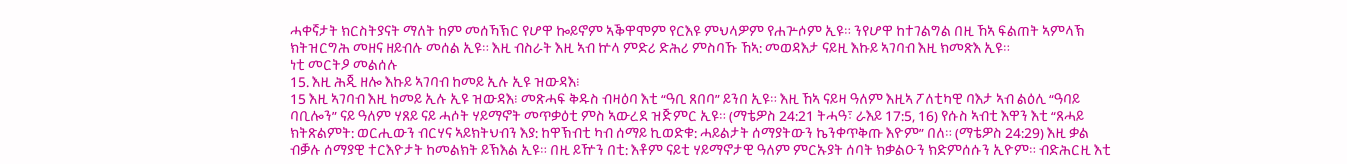ሓቀኛታት ክርስትያናት ማለት ከም መሰኻኽር የሆዋ ኰይኖም ኣቕዋሞም የርእዩ ምህላዎም የሐጕሶም ኢዩ። ንየሆዋ ከተገልግል በዚ ኸኣ ፍልጠት ኣምላኽ ክትዝርግሕ መዘና ዘይብሉ መሰል ኢዩ። እዚ ብስራት እዚ ኣብ ኵላ ምድሪ ድሕሪ ምስባኹ ኸኣ: መወዳእታ ናይዚ እኩይ ኣገባብ እዚ ክመጽእ ኢዩ።
ነቲ መርትዖ መልሰሉ
15. እዚ ሕጂ ዘሎ እኩይ ኣገባብ ከመይ ኢሉ ኢዩ ዝውዳእ፧
15 እዚ ኣገባብ እዚ ከመይ ኢሉ ኢዩ ዝውዳእ፧ መጽሓፍ ቅዱስ ብዛዕባ እቲ “ዓቢ ጸበባ” ይንበ ኢዩ። እዚ ኸኣ ናይዛ ዓለም እዚኣ ፖለቲካዊ ባእታ ኣብ ልዕሊ “ዓባይ ባቢሎን” ናይ ዓለም ሃጸይ ናይ ሓሶት ሃይማኖት መጥቃዕቲ ምስ ኣውረደ ዝጅምር ኢዩ። (ማቴዎስ 24:21 ትሓዓ፣ ራእይ 17:5, 16) የሱስ ኣብቲ እዋን እቲ “ጸሓይ ክትጽልምት: ወርሒውን ብርሃና ኣይክትህብን እያ: ከዋኽብቲ ካብ ሰማይ ኪወድቁ: ሓይልታት ሰማያትውን ኬንቀጥቅጡ እዮም” በለ። (ማቴዎስ 24:29) እዚ ቃል ብቓሉ ሰማያዊ ተርእዮታት ከመልክት ይኽእል ኢዩ። በዚ ይዅን በቲ: እቶም ናይቲ ሃይማኖታዊ ዓለም ምርኡያት ሰባት ክቃልዑን ክድምሰሱን ኢዮም። ብድሕርዚ እቲ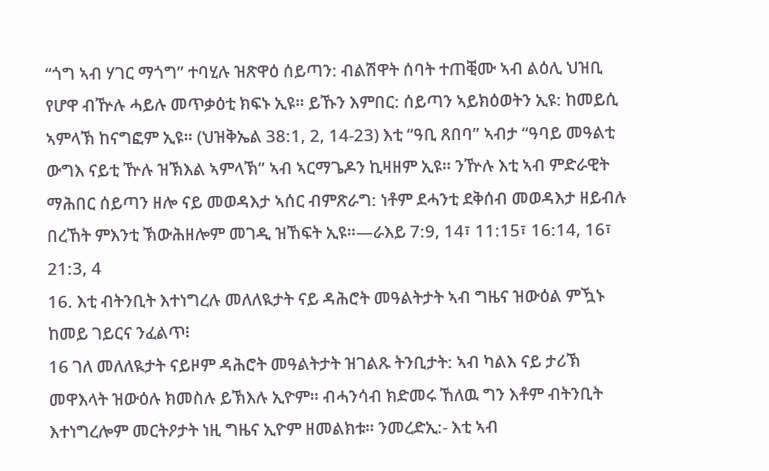“ጎግ ኣብ ሃገር ማጎግ” ተባሂሉ ዝጽዋዕ ሰይጣን: ብልሽዋት ሰባት ተጠቒሙ ኣብ ልዕሊ ህዝቢ የሆዋ ብዅሉ ሓይሉ መጥቃዕቲ ክፍኑ ኢዩ። ይኹን እምበር: ሰይጣን ኣይክዕወትን ኢዩ: ከመይሲ ኣምላኽ ከናግፎም ኢዩ። (ህዝቅኤል 38:1, 2, 14-23) እቲ “ዓቢ ጸበባ” ኣብታ “ዓባይ መዓልቲ ውግእ ናይቲ ዅሉ ዝኽእል ኣምላኽ” ኣብ ኣርማጌዶን ኪዛዘም ኢዩ። ንዅሉ እቲ ኣብ ምድራዊት ማሕበር ሰይጣን ዘሎ ናይ መወዳእታ ኣሰር ብምጽራግ: ነቶም ደሓንቲ ደቅሰብ መወዳእታ ዘይብሉ በረኸት ምእንቲ ኽውሕዘሎም መገዲ ዝኸፍት ኢዩ።—ራእይ 7:9, 14፣ 11:15፣ 16:14, 16፣ 21:3, 4
16. እቲ ብትንቢት እተነግረሉ መለለዪታት ናይ ዳሕሮት መዓልትታት ኣብ ግዜና ዝውዕል ምዃኑ ከመይ ገይርና ንፈልጥ፧
16 ገለ መለለዪታት ናይዞም ዳሕሮት መዓልትታት ዝገልጹ ትንቢታት: ኣብ ካልእ ናይ ታሪኽ መዋእላት ዝውዕሉ ክመስሉ ይኽእሉ ኢዮም። ብሓንሳብ ክድመሩ ኸለዉ ግን እቶም ብትንቢት እተነግረሎም መርትዖታት ነዚ ግዜና ኢዮም ዘመልክቱ። ንመረድኢ:- እቲ ኣብ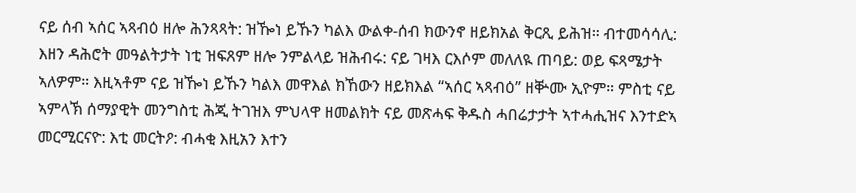ናይ ሰብ ኣሰር ኣጻብዕ ዘሎ ሕንጻጻት: ዝዀነ ይኹን ካልእ ውልቀ-ሰብ ክውንኖ ዘይክአል ቅርጺ ይሕዝ። ብተመሳሳሊ: እዘን ዳሕሮት መዓልትታት ነቲ ዝፍጸም ዘሎ ንምልላይ ዝሕብሩ: ናይ ገዛእ ርእሶም መለለዪ ጠባይ: ወይ ፍጻሜታት ኣለዎም። እዚኣቶም ናይ ዝዀነ ይኹን ካልእ መዋእል ክኸውን ዘይክእል “ኣሰር ኣጻብዕ” ዘቝሙ ኢዮም። ምስቲ ናይ ኣምላኽ ሰማያዊት መንግስቲ ሕጂ ትገዝእ ምህላዋ ዘመልክት ናይ መጽሓፍ ቅዱስ ሓበሬታታት ኣተሓሒዝና እንተድኣ መርሚርናዮ: እቲ መርትዖ: ብሓቂ እዚአን እተን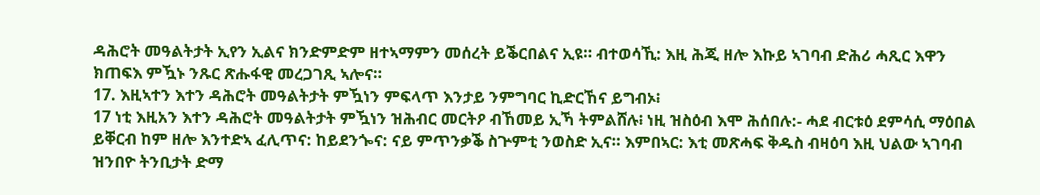ዳሕሮት መዓልትታት ኢየን ኢልና ክንድምድም ዘተኣማምን መሰረት ይቕርበልና ኢዩ። ብተወሳኺ: እዚ ሕጂ ዘሎ እኩይ ኣገባብ ድሕሪ ሓጺር እዋን ክጠፍእ ምዃኑ ንጹር ጽሑፋዊ መረጋገጺ ኣሎና።
17. እዚኣተን እተን ዳሕሮት መዓልትታት ምዃነን ምፍላጥ እንታይ ንምግባር ኪድርኸና ይግብኦ፧
17 ነቲ እዚአን እተን ዳሕሮት መዓልትታት ምዃነን ዝሕብር መርትዖ ብኸመይ ኢኻ ትምልሸሉ፧ ነዚ ዝስዕብ እሞ ሕሰበሉ:- ሓደ ብርቱዕ ደምሳሲ ማዕበል ይቐርብ ከም ዘሎ እንተድኣ ፈሊጥና: ከይደንጐና: ናይ ምጥንቃቕ ስጕምቲ ንወስድ ኢና። እምበኣር: እቲ መጽሓፍ ቅዱስ ብዛዕባ እዚ ህልው ኣገባብ ዝንበዮ ትንቢታት ድማ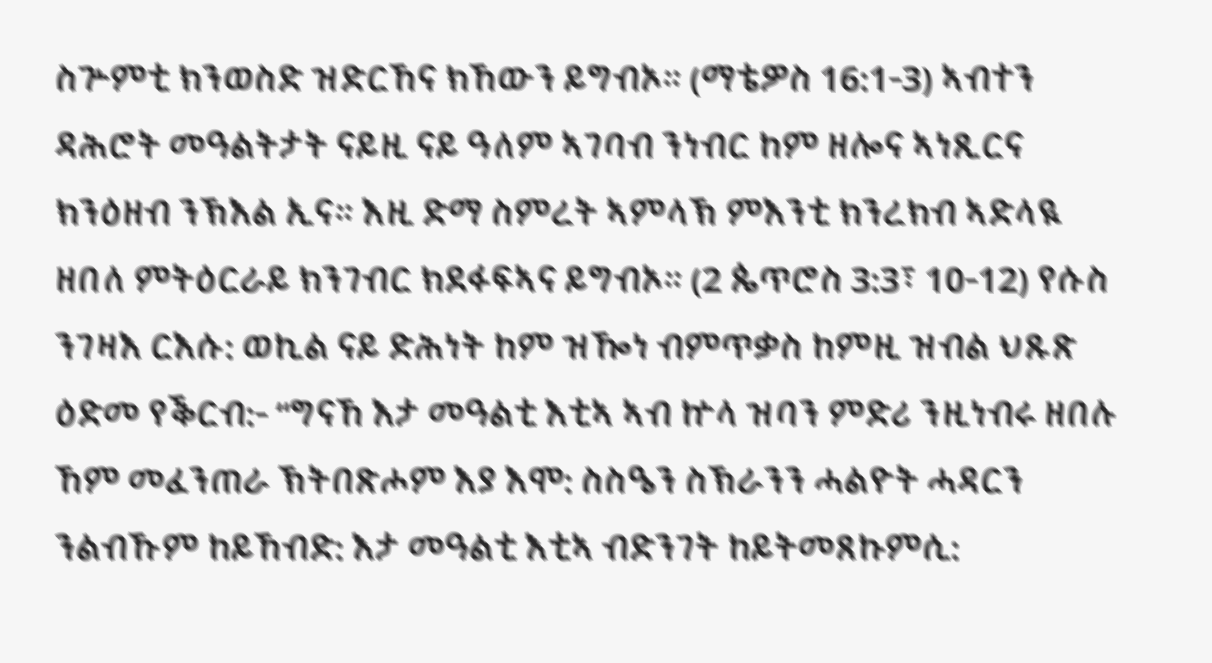ስጕምቲ ክንወስድ ዝድርኸና ክኸውን ይግብኦ። (ማቴዎስ 16:1-3) ኣብተን ዳሕሮት መዓልትታት ናይዚ ናይ ዓለም ኣገባብ ንነብር ከም ዘሎና ኣነጺርና ክንዕዘብ ንኽእል ኢና። እዚ ድማ ስምረት ኣምላኽ ምእንቲ ክንረክብ ኣድላዪ ዘበለ ምትዕርራይ ክንገብር ክደፋፍኣና ይግብኦ። (2 ጴጥሮስ 3:3፣ 10-12) የሱስ ንገዛእ ርእሱ: ወኪል ናይ ድሕነት ከም ዝዀነ ብምጥቃስ ከምዚ ዝብል ህጹጽ ዕድመ የቕርብ:- “ግናኸ እታ መዓልቲ እቲኣ ኣብ ኵላ ዝባን ምድሪ ንዚነብሩ ዘበሉ ኸም መፈንጠራ ኽትበጽሖም እያ እሞ: ስስዔን ስኽራንን ሓልዮት ሓዳርን ንልብኹም ከይኸብድ: እታ መዓልቲ እቲኣ ብድንገት ከይትመጸኩምሲ: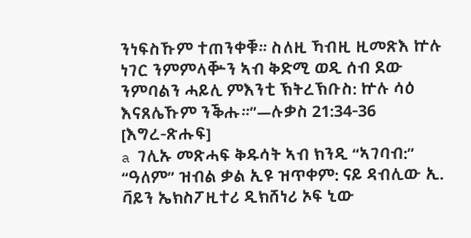ንነፍስኹም ተጠንቀቑ። ስለዚ ኻብዚ ዚመጽእ ኵሉ ነገር ንምምላቝን ኣብ ቅድሚ ወዲ ሰብ ደው ንምባልን ሓይሊ ምእንቲ ኽትረኽቡስ: ኵሉ ሳዕ እናጸሌኹም ንቕሑ።”—ሉቃስ 21:34-36
[እግረ-ጽሑፍ]
a ገሊኡ መጽሓፍ ቅዱሳት ኣብ ክንዲ “ኣገባብ:” “ዓለም” ዝብል ቃል ኢዩ ዝጥቀም: ናይ ዳብሊው ኢ. ቫይን ኤክስፖዚተሪ ዲክሸነሪ ኦፍ ኒው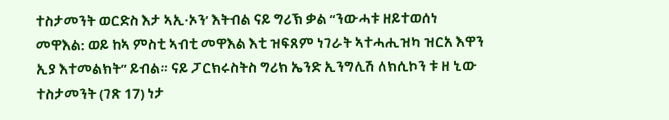ተስታመንት ወርድስ እታ ኣኢ·ኦንʹ እትብል ናይ ግሪኽ ቃል “ንውሓቱ ዘይተወሰነ መዋእል: ወይ ከኣ ምስቲ ኣብቲ መዋእል እቲ ዝፍጸም ነገራት ኣተሓሒዝካ ዝርአ እዋን ኢያ እተመልክት” ይብል። ናይ ፓርክሩስትስ ግሪክ ኤንድ ኢንግሊሽ ለክሲኮን ቱ ዘ ኒው ተስታመንት (ገጽ 17) ነታ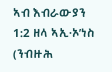ኣብ እብራውያን 1:2 ዘላ ኣኢ·ኦʹነስ (ንብዙሕ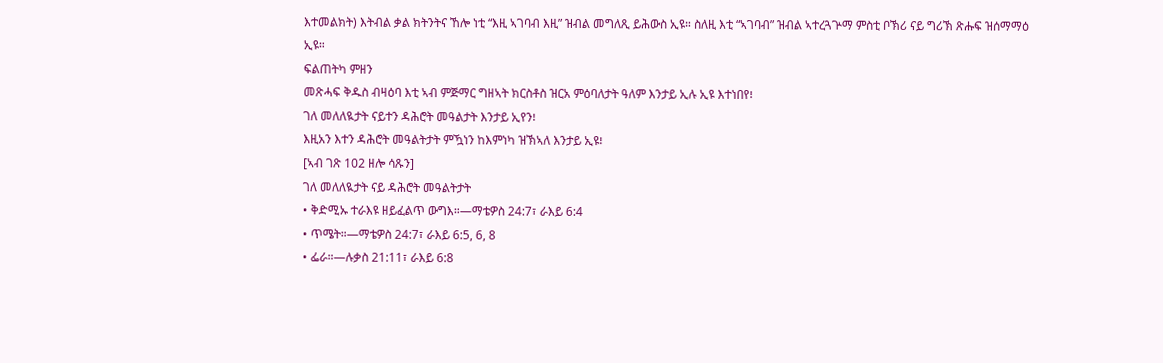እተመልክት) እትብል ቃል ክትንትና ኸሎ ነቲ “እዚ ኣገባብ እዚ” ዝብል መግለጺ ይሕውስ ኢዩ። ስለዚ እቲ “ኣገባብ” ዝብል ኣተረጓጕማ ምስቲ ቦኽሪ ናይ ግሪኽ ጽሑፍ ዝሰማማዕ ኢዩ።
ፍልጠትካ ምዘን
መጽሓፍ ቅዱስ ብዛዕባ እቲ ኣብ ምጅማር ግዘኣት ክርስቶስ ዝርአ ምዕባለታት ዓለም እንታይ ኢሉ ኢዩ እተነበየ፧
ገለ መለለዪታት ናይተን ዳሕሮት መዓልታት እንታይ ኢየን፧
እዚአን እተን ዳሕሮት መዓልትታት ምዃነን ከእምነካ ዝኽኣለ እንታይ ኢዩ፧
[ኣብ ገጽ 102 ዘሎ ሳጹን]
ገለ መለለዪታት ናይ ዳሕሮት መዓልትታት
• ቅድሚኡ ተራእዩ ዘይፈልጥ ውግእ።—ማቴዎስ 24:7፣ ራእይ 6:4
• ጥሜት።—ማቴዎስ 24:7፣ ራእይ 6:5, 6, 8
• ፌራ።—ሉቃስ 21:11፣ ራእይ 6:8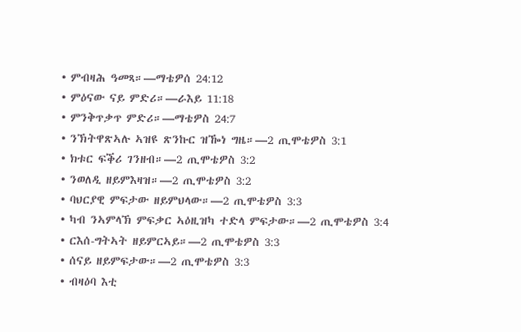• ምብዛሕ ዓመጻ።—ማቴዎሰ 24:12
• ምዕናው ናይ ምድሪ።—ራእይ 11:18
• ምንቅጥቃጥ ምድሪ።—ማቴዎስ 24:7
• ንኽትዋጽኣሉ ኣዝዩ ጽንኩር ዝዀነ ግዜ።—2 ጢሞቴዎስ 3:1
• ክቱር ፍቕሪ ገንዘብ።—2 ጢሞቴዎስ 3:2
• ንወለዲ ዘይምእዛዝ።—2 ጢሞቴዎስ 3:2
• ባህርያዊ ምፍታው ዘይምህላው።—2 ጢሞቴዎስ 3:3
• ካብ ንኣምላኽ ምፍቃር ኣዕዚዝካ ተድላ ምፍታው።—2 ጢሞቴዎስ 3:4
• ርእሰ-ግትኣት ዘይምርኣይ።—2 ጢሞቴዎስ 3:3
• ሰናይ ዘይምፍታው።—2 ጢሞቴዎስ 3:3
• ብዛዕባ እቲ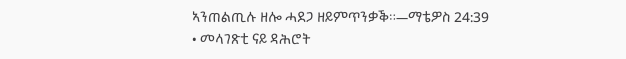ኣንጠልጢሉ ዘሎ ሓደጋ ዘይምጥንቃቕ።—ማቴዎስ 24:39
• መላገጽቲ ናይ ዳሕሮት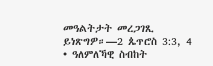መዓልትታት መረጋገጺ ይነጽግዎ።—2 ጴጥሮስ 3:3, 4
• ዓለምለኻዊ ስብከት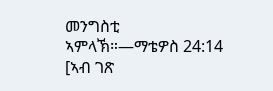መንግስቲ ኣምላኽ።—ማቴዎስ 24:14
[ኣብ ገጽ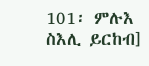101፡ ምሉእ ስእሊ ይርከብ]